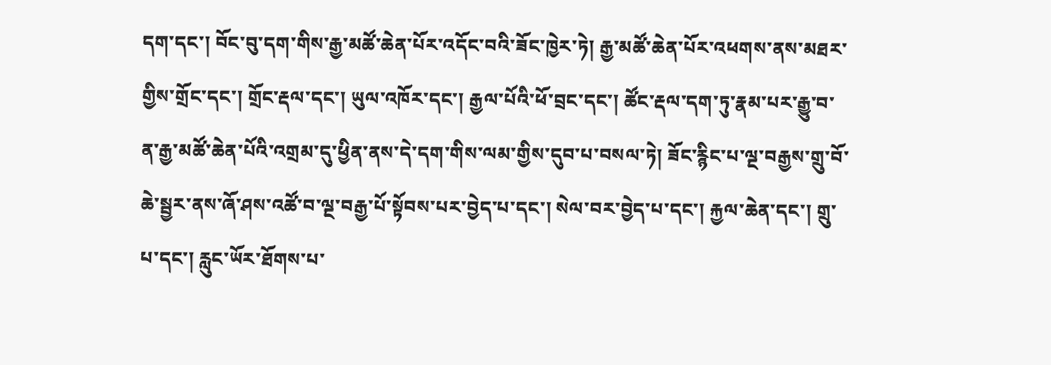དག་དང་། བོང་བུ་དག་གིས་རྒྱ་མཚོ་ཆེན་པོར་འདོང་བའི་ཟོང་ཁྱེར་ཏེ། རྒྱ་མཚོ་ཆེན་པོར་འཕགས་ནས་མཐར་གྱིས་གྲོང་དང་། གྲོང་རྡལ་དང་། ཡུལ་འཁོར་དང་། རྒྱལ་པོའི་ཕོ་བྲང་དང་། ཚོང་རྡལ་དག་ཏུ་རྣམ་པར་རྒྱུ་བ་ན་རྒྱ་མཚོ་ཆེན་པོའི་འགྲམ་དུ་ཕྱིན་ནས་དེ་དག་གིས་ལམ་གྱིས་དུབ་པ་བསལ་ཏེ། ཟོང་རྙིང་པ་ལྔ་བརྒྱས་གྲུ་བོ་ཆེ་སྦྱར་ནས་ཞོ་ཤས་འཚོ་བ་ལྔ་བརྒྱ་པོ་སྟོབས་པར་བྱེད་པ་དང་། སེལ་བར་བྱེད་པ་དང་། རྐྱལ་ཆེན་དང་། གྲུ་པ་དང་། རླུང་ཡོར་ཐོགས་པ་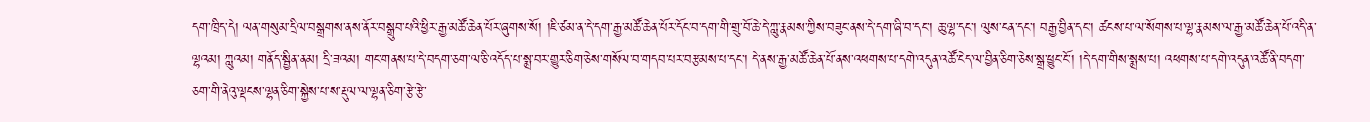དག་ཁྲིད་དེ། ལན་གསུམ་དྲིལ་བསྒྲགས་ནས་ནོར་བསྒྲུབ་པའི་ཕྱིར་རྒྱ་མཚོ་ཆེན་པོར་ཞུགས་སོ། །ཇི་ཙམ་ན་དེ་དག་རྒྱ་མཚོ་ཆེན་པོར་དོང་བ་དག་གི་གྲུ་བོ་ཆེ་དེ་ཀླུ་རྣམས་ཀྱིས་བཟུང་ནས་དེ་དག་ཞི་བ་དང་། ཆུ་ལྷ་དང་། ལུས་ངན་དང་། བརྒྱ་བྱིན་དང་། ཚངས་པ་ལ་སོགས་པ་ལྷ་རྣམས་ལ་རྒྱ་མཚོ་ཆེན་པོ་འདི་ན་ལྷའམ། ཀླུའམ། གནོད་སྦྱིན་ནམ། དྲི་ཟའམ། གང་གནས་པ་དེ་བདག་ཅག་ལ་ཅི་འདོད་པ་སྨྲ་བར་གྱུར་ཅིག་ཅེས་གསོལ་བ་གདབ་པར་བརྩམས་པ་དང་། དེ་ནས་རྒྱ་མཚོ་ཆེན་པོ་ནས་འཕགས་པ་དགེ་འདུན་འཚོ་ངེད་ལ་བྱིན་ཅིག་ཅེས་སྒྲ་ཕྱུང་ངོ་། །དེ་དག་གིས་སྨྲས་པ། འཕགས་པ་དགེ་འདུན་འཚོ་ནི་བདག་ཅག་གི་ནེའུ་ལྡངས་ལྷན་ཅིག་སྐྱེས་པ་ས་རྡུལ་ལ་ལྷན་ཅིག་རྩེ་རྩེ་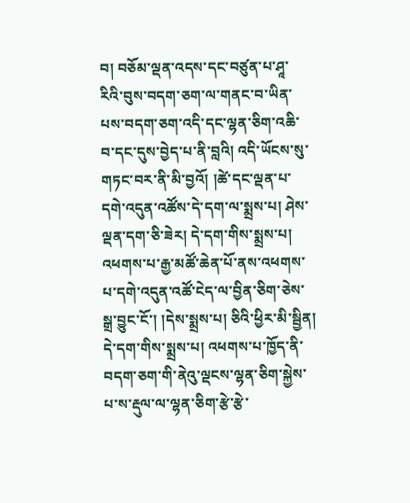བ། བཅོམ་ལྡན་འདས་དང་བཙུན་པ་ཤཱ་རིའི་བུས་བདག་ཅག་ལ་གནང་བ་ཡིན་པས་བདག་ཅག་འདི་དང་ལྷན་ཅིག་འཆི་བ་དང་དུས་བྱེད་པ་ནི་བླའི། འདི་ཡོངས་སུ་གཏང་བར་ནི་མི་བྱའོ། །ཚེ་དང་ལྡན་པ་དགེ་འདུན་འཚོས་དེ་དག་ལ་སྨྲས་པ། ཤེས་ལྡན་དག་ཅི་ཟེར། དེ་དག་གིས་སྨྲས་པ། འཕགས་པ་རྒྱ་མཚོ་ཆེན་པོ་ནས་འཕགས་པ་དགེ་འདུན་འཚོ་ངེད་ལ་བྱིན་ཅིག་ཅེས་སྒྲ་བྱུང་ངོ་། །དེས་སྨྲས་པ། ཅིའི་ཕྱིར་མི་སྦྱིན། དེ་དག་གིས་སྨྲས་པ། འཕགས་པ་ཁྱོད་ནི་བདག་ཅག་གི་ནེའུ་ལྡངས་ལྷན་ཅིག་སྐྱེས་པ་ས་རྡུལ་ལ་ལྷན་ཅིག་རྩེ་རྩེ་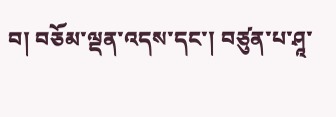བ། བཅོམ་ལྡན་འདས་དང་། བཙུན་པ་ཤཱ་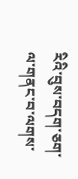རིའི་བུས་བདག་ཅག་ལ་གནང་བ་ལགས་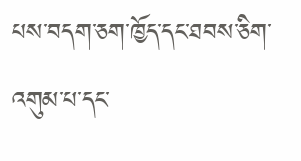པས་བདག་ཅག་ཁྱོད་དང་ཐབས་ཅིག་འགུམ་པ་དང་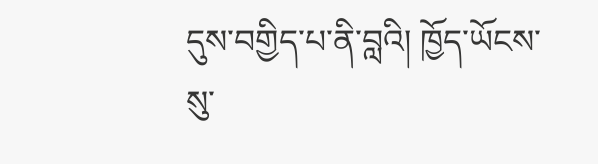དུས་བགྱིད་པ་ནི་བླའི། ཁྱོད་ཡོངས་སུ་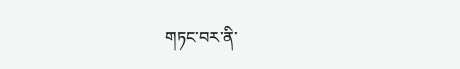གཏང་བར་ནི་